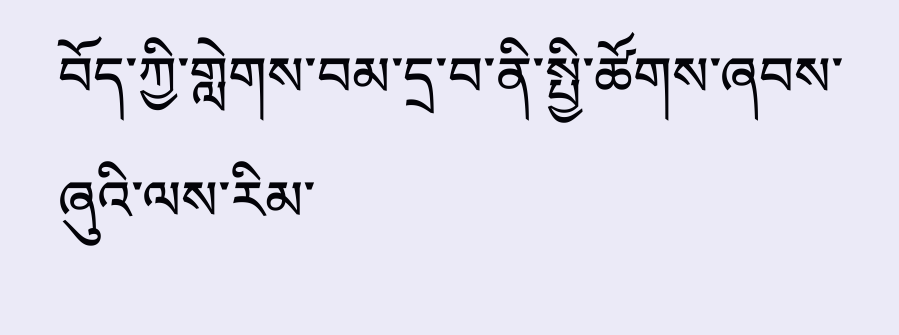བོད་ཀྱི་གླེགས་བམ་དྲ་བ་ནི་སྤྱི་ཚོགས་ཞབས་ཞུའི་ལས་རིམ་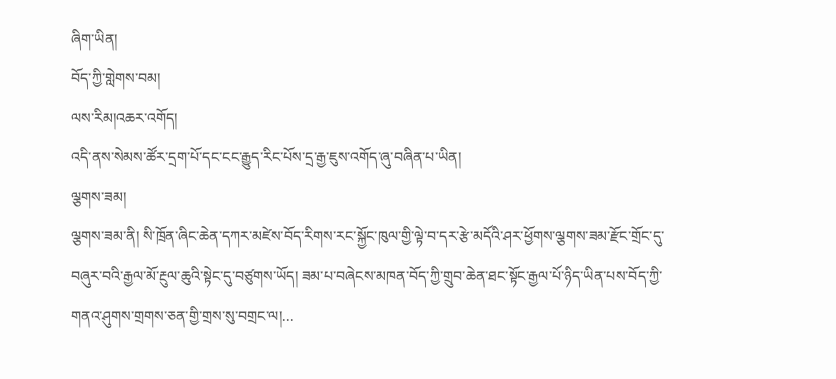ཞིག་ཡིན།
བོད་ཀྱི་གླེགས་བམ།
ལས་རིམ།འཆར་འགོད།
འདི་ནས་སེམས་ཚོར་དྲག་པོ་དང་ངང་རྒྱུད་རིང་པོས་དྲ་རྒྱ་ཇུས་འགོད་ཞུ་བཞིན་པ་ཡིན།
ལྕགས་ཟམ།
ལྕགས་ཟམ་ནི། སི་ཁྲོན་ཞིང་ཆེན་དཀར་མཛེས་བོད་རིགས་རང་སྐྱོང་ཁུལ་གྱི་ལྟེ་བ་དར་རྩེ་མདོའི་ཤར་ཕྱོགས་ལྕགས་ཟམ་རྫོང་གྲོང་དུ་བཞུར་བའི་རྒྱལ་མོ་རྔུལ་ཆུའི་སྟེང་དུ་བཙུགས་ཡོད། ཟམ་པ་བཞེངས་མཁན་བོད་ཀྱི་གྲུབ་ཆེན་ཐང་སྟོང་རྒྱལ་པོ་ཉིད་ཡིན་པས་བོད་ཀྱི་གནའ་ཤུགས་གྲགས་ཅན་གྱི་གྲས་སུ་བགྲང་ལ།...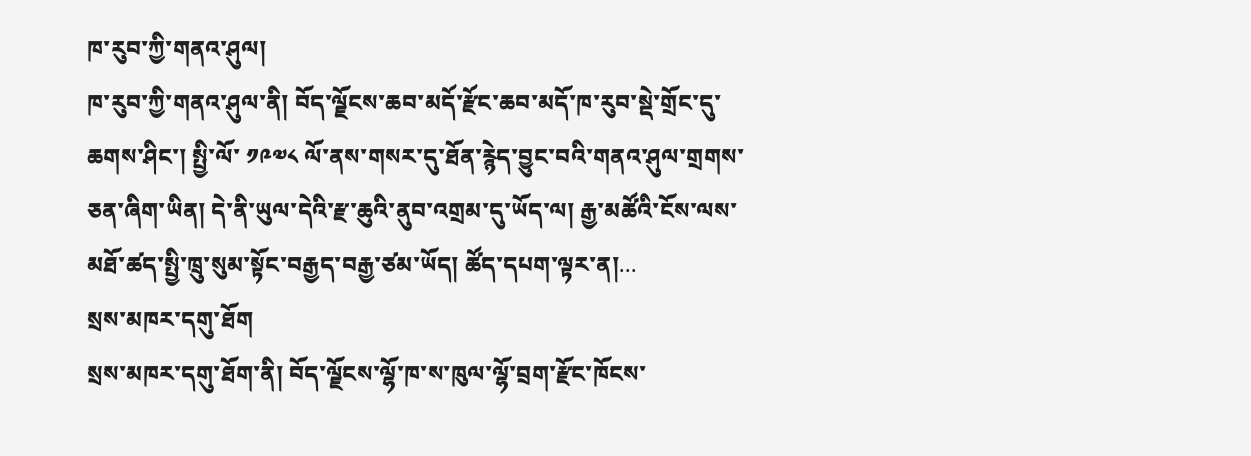ཁ་རུབ་ཀྱི་གནའ་ཤུལ།
ཁ་རུབ་ཀྱི་གནའ་ཤུལ་ནི། བོད་ལྗོངས་ཆབ་མདོ་རྫོང་ཆབ་མདོ་ཁ་རུབ་སྡེ་གྲོང་དུ་ཆགས་ཤིང་། སྤྱི་ལོ་ ༡༩༧༨ ལོ་ནས་གསར་དུ་ཐོན་རྙེད་བྱུང་བའི་གནའ་ཤུལ་གྲགས་ཅན་ཞིག་ཡིན། དེ་ནི་ཡུལ་དེའི་རྫ་ཆུའི་ནུབ་འགྲམ་དུ་ཡོད་ལ། རྒྱ་མཚོའི་ངོས་ལས་མཐོ་ཚད་སྤྱི་ཁྲུ་སུམ་སྟོང་བརྒྱད་བརྒྱ་ཙམ་ཡོད། ཚོད་དཔག་ལྟར་ན།...
སྲས་མཁར་དགུ་ཐོག
སྲས་མཁར་དགུ་ཐོག་ནི། བོད་ལྗོངས་ལྷོ་ཁ་ས་ཁུལ་ལྷོ་བྲག་རྫོང་ཁོངས་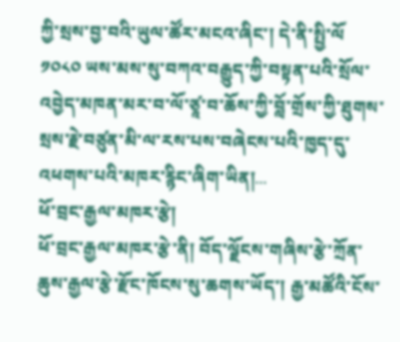ཀྱི་སྲས་བྱ་བའི་ཡུལ་ཚོར་མངའ་ཞིང་། དེ་ནི་སྤྱི་ལོ ༡༠༨༠ ཡས་མས་སུ་བཀའ་བརྒྱུད་ཀྱི་བསྟན་པའི་སྲོལ་འབྱེད་མཁན་མར་བ་ལོ་ཙཱ་བ་ཆོས་ཀྱི་བློ་གྲོས་ཀྱི་ཐུགས་སྲས་རྗེ་བཙུན་མི་ལ་རས་པས་བཞེངས་པའི་ཁྱད་དུ་འཕགས་པའི་མཁར་རྙིང་ཞིག་ཡིན།...
ཕོ་བྲང་རྒྱལ་མཁར་རྩེ།
ཕོ་བྲང་རྒྱལ་མཁར་རྩེ་ནི། བོད་ལྗོངས་གཞིས་རྩེ་ཀྲོན་ཆུས་རྒྱལ་རྩེ་རྫོང་ཁོངས་སུ་ཆགས་ཡོད་། རྒྱ་མཚོའི་ངོས་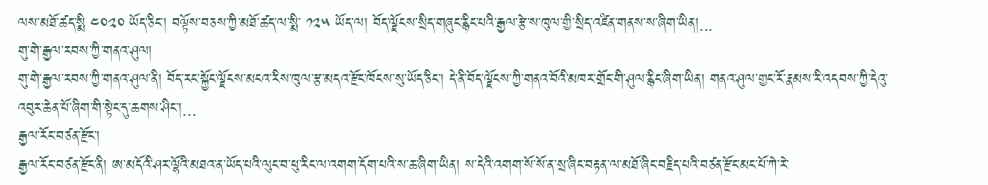ལས་མཐོ་ཚད་སྨི ༤༠༢༠ ཡོད་ཅིང་། བལྟོས་བཅས་ཀྱི་མཐོ་ཚད་ལ་སྨི་ ༡༢༥ ཡོད་ལ། བོད་ལྗོངས་སྲིད་གཞུང་རྙིང་པའི་རྒྱལ་རྩེ་ས་ཁུལ་གྱི་སྲིད་འཛིན་གནས་ས་ཞིག་ཡིན།...
གུ་གེ་རྒྱལ་རབས་ཀྱི་གནའ་ཤུལ།
གུ་གེ་རྒྱལ་རབས་ཀྱི་གནའ་ཤུལ་ནི། བོད་རང་སྐྱོང་ལྗོངས་མངའ་རིས་ཁུལ་རྩ་མདའ་རྫོང་ཁོངས་སུ་ཡོད་ཅིང་། དེ་ནི་བོད་ལྗོངས་ཀྱི་གནའ་བོའི་མཁར་གྲོང་གི་ཤུལ་རྙིང་ཞིག་ཡིན། གནའ་ཤུལ་གྱང་རོ་རྣམས་རི་འདབས་ཀྱི་དེའུ་འབུར་ཆེན་པོ་ཞིག་གི་སྟེང་དུ་ཆགས་ཤིང་།...
རྒྱལ་རོང་བཙན་རྫོང་།
རྒྱལ་རོང་བཙན་རྫོང་ནི། ཨ་མདོའི་ཤར་ལྷོའི་མཐའ་ན་ཡོད་པའི་ལུང་བ་ཕུ་རིང་ལ་འགག་དོག་པའི་ས་ཆ་ཞིག་ཡིན། ས་དེའི་འགག་སོ་སོ་ན་སྲ་ཞིང་བརྟན་ལ་མཐོ་ཞིང་བརྗིད་པའི་བཙན་རྫོང་མང་པོ་ཀེ་རེ་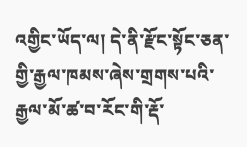འགྱིང་ཡོད་ལ། དེ་ནི་རྫོང་སྟོང་ཅན་གྱི་རྒྱལ་ཁམས་ཞེས་གྲགས་པའི་རྒྱལ་མོ་ཚ་བ་རོང་གི་རྡོ་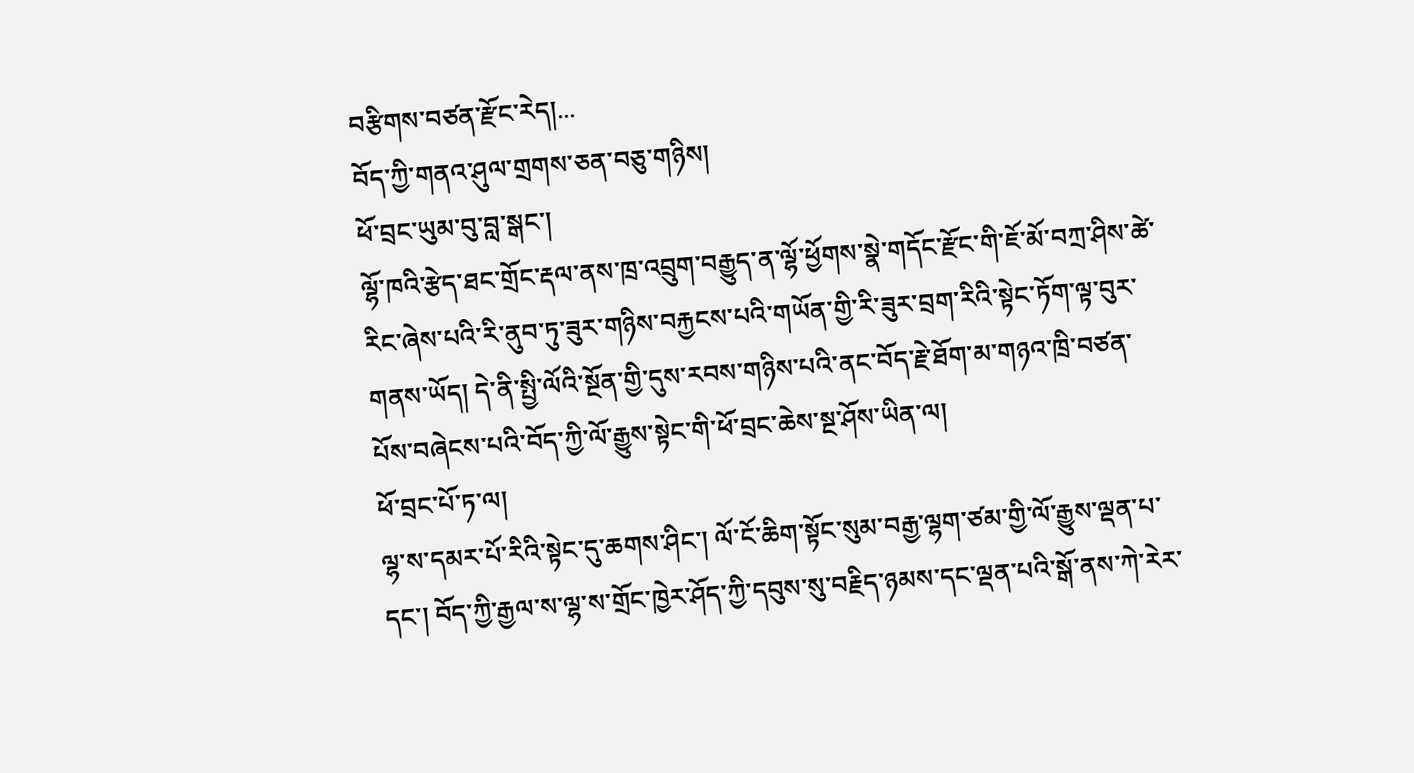བརྩིགས་བཙན་རྫོང་རེད།...
བོད་ཀྱི་གནའ་ཤུལ་གྲགས་ཅན་བཅུ་གཉིས།
ཕོ་བྲང་ཡུམ་བུ་བླ་སྒང་།
ལྷོ་ཁའི་རྩེད་ཐང་གྲོང་རྡལ་ནས་ཁྲ་འབྲུག་བརྒྱུད་ན་ལྷོ་ཕྱོགས་སྣེ་གདོང་རྫོང་གི་ཇོ་མོ་བཀྲ་ཤིས་ཚེ་རིང་ཞེས་པའི་རི་ནུབ་ཏུ་ཟུར་གཉིས་བརྐྱངས་པའི་གཡོན་གྱི་རི་ཟུར་བྲག་རིའི་སྟེང་ཏོག་ལྟ་བུར་གནས་ཡོད། དེ་ནི་སྤྱི་ལོའི་སྔོན་གྱི་དུས་རབས་གཉིས་པའི་ནང་བོད་རྗེ་ཐོག་མ་གཉའ་ཁྲི་བཙན་པོས་བཞེངས་པའི་བོད་ཀྱི་ལོ་རྒྱུས་སྟེང་གི་ཕོ་བྲང་ཆེས་སྔ་ཤོས་ཡིན་ལ།
ཕོ་བྲང་པོ་ཏ་ལ།
ལྷ་ས་དམར་པོ་རིའི་སྟེང་དུ་ཆགས་ཤིང་། ལོ་ངོ་ཆིག་སྟོང་སུམ་བརྒྱ་ལྷག་ཙམ་གྱི་ལོ་རྒྱུས་ལྡན་པ་དང་། བོད་ཀྱི་རྒྱལ་ས་ལྷ་ས་གྲོང་ཁྱེར་ཤོད་ཀྱི་དབུས་སུ་བརྗིད་ཉམས་དང་ལྡན་པའི་སྒོ་ནས་ཀེ་རེར་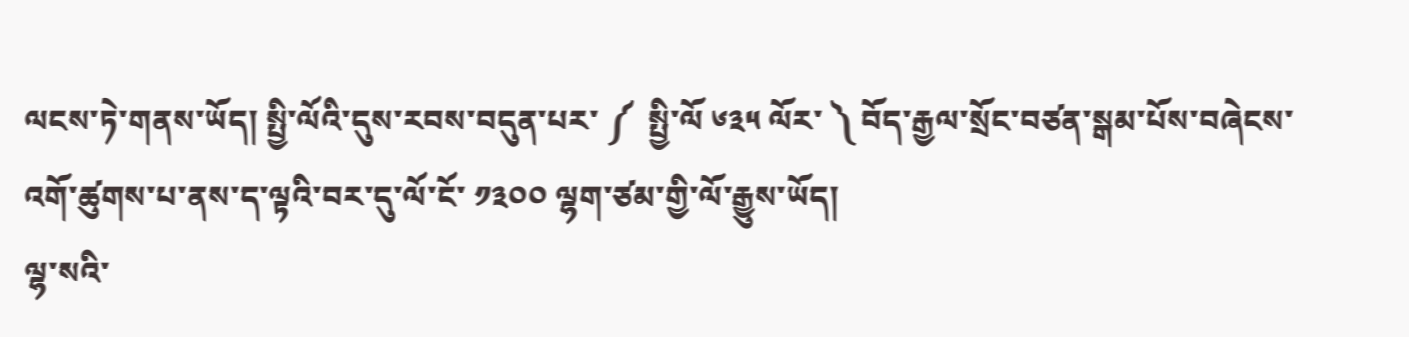ལངས་ཏེ་གནས་ཡོད། སྤྱི་ལོའི་དུས་རབས་བདུན་པར་ ༼  སྤྱི་ལོ ༦༣༥ ལོར་ ༽ བོད་རྒྱལ་སྲོང་བཙན་སྒམ་པོས་བཞེངས་འགོ་ཚུགས་པ་ནས་ད་ལྟའི་བར་དུ་ལོ་ངོ་ ༡༣༠༠ ལྷག་ཙམ་གྱི་ལོ་རྒྱུས་ཡོད།
ལྷ་སའི་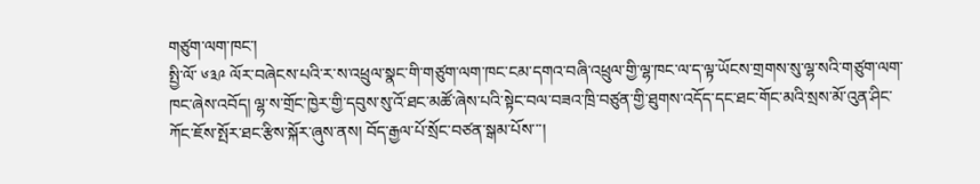གཙུག་ལག་ཁང་།
སྤྱི་ལོ་ ༦༣༩ ལོར་བཞེངས་པའི་ར་ས་འཕྲུལ་སྣང་གི་གཙུག་ལག་ཁང་ངམ་དགའ་བཞི་འཕྲུལ་གྱི་ལྷ་ཁང་ལ་ད་ལྟ་ཡོངས་གྲགས་སུ་ལྷ་སའི་གཙུག་ལག་ཁང་ཞེས་འབོད། ལྷ་ས་གྲོང་ཁྱེར་གྱི་དབུས་སུ་འོ་ཐང་མཚོ་ཞེས་པའི་སྟེང་བལ་བཟའ་ཁྲི་བཙུན་གྱི་ཐུགས་འདོད་དང་ཐང་གོང་མའི་སྲས་མོ་འུན་ཤིང་ཀོང་ཇོས་སྤོར་ཐང་རྩིས་སྐོར་ཞུས་ནས། བོད་རྒྱལ་པོ་སྲོང་བཙན་སྒམ་པོས་་་།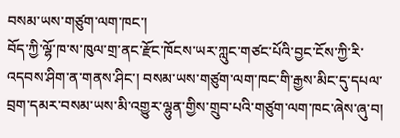བསམ་ཡས་གཙུག་ལག་ཁང་།
བོད་ཀྱི་ལྷོ་ཁ་ས་ཁུལ་གྲ་ནང་རྫོང་ཁོངས་ཡར་ཀླུང་གཙང་པོའི་བྱང་ངོས་ཀྱི་རི་འདབས་ཤིག་ན་གནས་ཤིང་། བསམ་ཡས་གཙུག་ལག་ཁང་གི་རྒྱས་མིང་དུ་དཔལ་བྲག་དམར་བསམ་ཡས་མི་འགྱུར་ལྷུན་གྱིས་གྲུབ་པའི་གཙུག་ལག་ཁང་ཞེས་ཞུ་བ།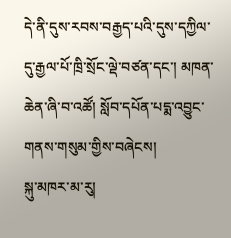དེ་ནི་དུས་རབས་བརྒྱད་པའི་དུས་དཀྱིལ་དུ་རྒྱལ་པོ་ཁྲི་སྲོང་ལྡེ་བཙན་དང་། མཁན་ཆེན་ཞི་བ་འཚོ། སློབ་དཔོན་པདྨ་འབྱུང་གནས་གསུམ་གྱིས་བཞེངས།
སྐུ་མཁར་མ་རུ།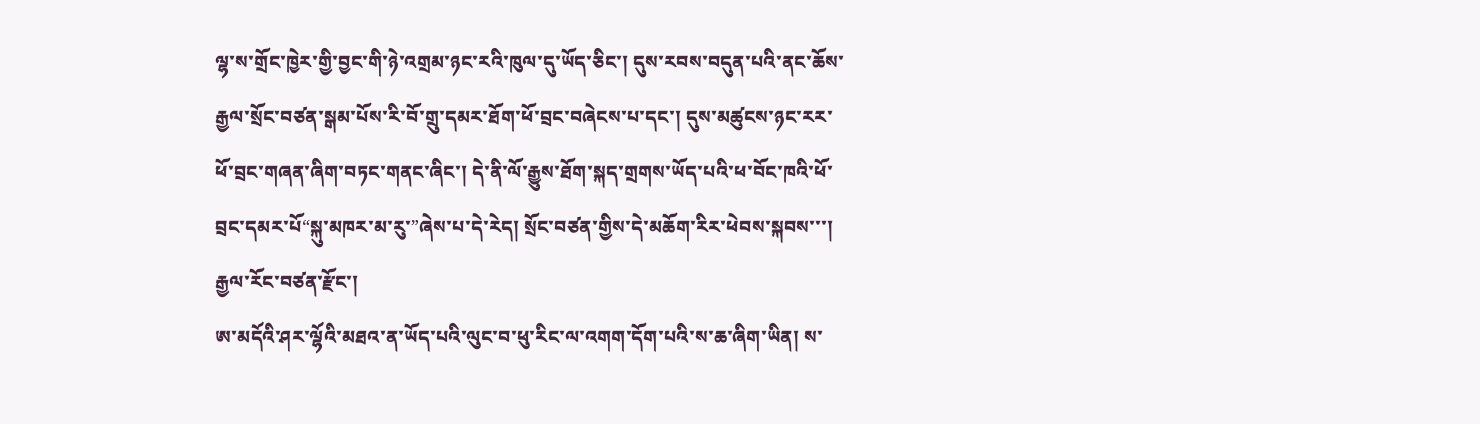ལྷ་ས་གྲོང་ཁྱེར་གྱི་བྱང་གི་ཉེ་འགྲམ་ཉང་རའི་ཁུལ་དུ་ཡོད་ཅིང་། དུས་རབས་བདུན་པའི་ནང་ཆོས་རྒྱལ་སྲོང་བཙན་སྒམ་པོས་རི་བོ་གྲུ་དམར་ཐོག་ཕོ་བྲང་བཞེངས་པ་དང་། དུས་མཚུངས་ཉང་རར་ཕོ་བྲང་གཞན་ཞིག་བཏང་གནང་ཞིང་། དེ་ནི་ལོ་རྒྱུས་ཐོག་སྐད་གྲགས་ཡོད་པའི་ཕ་བོང་ཁའི་ཕོ་བྲང་དམར་པོ“སྐུ་མཁར་མ་རུ་”ཞེས་པ་དེ་རེད། སྲོང་བཙན་གྱིས་དེ་མཆོག་རིར་ཕེབས་སྐབས་་་།
རྒྱལ་རོང་བཙན་རྫོང་།
ཨ་མདོའི་ཤར་ལྷོའི་མཐའ་ན་ཡོད་པའི་ལུང་བ་ཕུ་རིང་ལ་འགག་དོག་པའི་ས་ཆ་ཞིག་ཡིན། ས་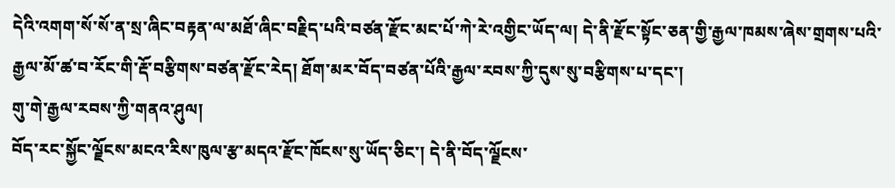དེའི་འགག་སོ་སོ་ན་སྲ་ཞིང་བརྟན་ལ་མཐོ་ཞིང་བརྗིད་པའི་བཙན་རྫོང་མང་པོ་ཀེ་རེ་འགྱིང་ཡོད་ལ། དེ་ནི་རྫོང་སྟོང་ཅན་གྱི་རྒྱལ་ཁམས་ཞེས་གྲགས་པའི་རྒྱལ་མོ་ཚ་བ་རོང་གི་རྡོ་བརྩིགས་བཙན་རྫོང་རེད། ཐོག་མར་བོད་བཙན་པོའི་རྒྱལ་རབས་ཀྱི་དུས་སུ་བརྩིགས་པ་དང་།
གུ་གེ་རྒྱལ་རབས་ཀྱི་གནའ་ཤུལ།
བོད་རང་སྐྱོང་ལྗོངས་མངའ་རིས་ཁུལ་རྩ་མདའ་རྫོང་ཁོངས་སུ་ཡོད་ཅིང་། དེ་ནི་བོད་ལྗོངས་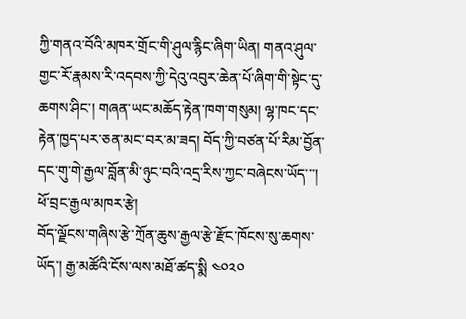ཀྱི་གནའ་བོའི་མཁར་གྲོང་གི་ཤུལ་རྙིང་ཞིག་ཡིན། གནའ་ཤུལ་གྱང་རོ་རྣམས་རི་འདབས་ཀྱི་དེའུ་འབུར་ཆེན་པོ་ཞིག་གི་སྟེང་དུ་ཆགས་ཤིང་། གཞན་ཡང་མཆོད་རྟེན་ཁག་གསུམ། ལྷ་ཁང་དང་རྟེན་ཁྱད་པར་ཅན་མང་བར་མ་ཟད། བོད་ཀྱི་བཙན་པོ་རིམ་བྱོན་དང་གུ་གེ་རྒྱལ་བློན་མི་ཉུང་བའི་འདྲ་རིས་ཀྱང་བཞེངས་ཡོད་་་།
ཕོ་བྲང་རྒྱལ་མཁར་རྩེ།
བོད་ལྗོངས་གཞིས་རྩེ་ཀྲོན་ཆུས་རྒྱལ་རྩེ་རྫོང་ཁོངས་སུ་ཆགས་ཡོད་། རྒྱ་མཚོའི་ངོས་ལས་མཐོ་ཚད་སྨི ༤༠༢༠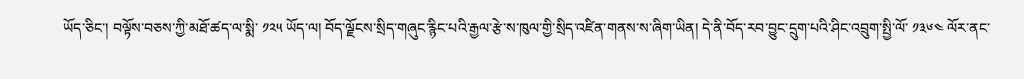ཡོད་ཅིང་། བལྟོས་བཅས་ཀྱི་མཐོ་ཚད་ལ་སྨི་ ༡༢༥ ཡོད་ལ། བོད་ལྗོངས་སྲིད་གཞུང་རྙིང་པའི་རྒྱལ་རྩེ་ས་ཁུལ་གྱི་སྲིད་འཛིན་གནས་ས་ཞིག་ཡིན། དེ་ནི་བོད་རབ་བྱུང་དྲུག་པའི་ཤིང་འབྲུག་སྤྱི་ལོ་ ༡༣༦༤ ལོར་ནང་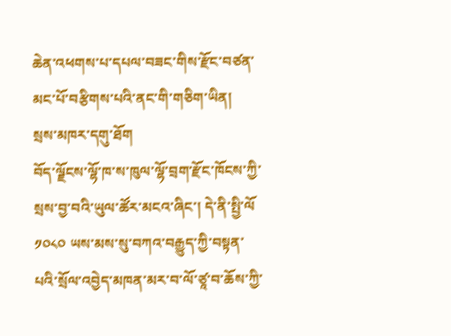ཆེན་འཕགས་པ་དཔལ་བཟང་གིས་རྫོང་བཙན་མང་པོ་བརྩིགས་པའི་ནང་གི་གཅིག་ཡིན།
སྲས་མཁར་དགུ་ཐོག
བོད་ལྗོངས་ལྷོ་ཁ་ས་ཁུལ་ལྷོ་བྲག་རྫོང་ཁོངས་ཀྱི་སྲས་བྱ་བའི་ཡུལ་ཚོར་མངའ་ཞིང་། དེ་ནི་སྤྱི་ལོ ༡༠༨༠ ཡས་མས་སུ་བཀའ་བརྒྱུད་ཀྱི་བསྟན་པའི་སྲོལ་འབྱེད་མཁན་མར་བ་ལོ་ཙཱ་བ་ཆོས་ཀྱི་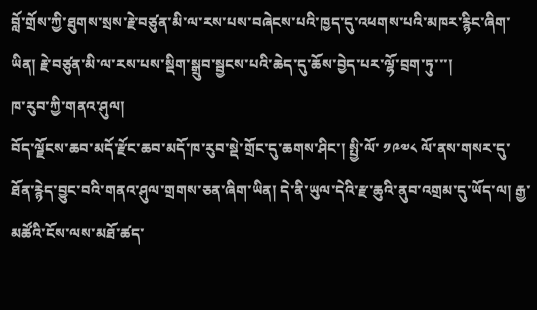བློ་གྲོས་ཀྱི་ཐུགས་སྲས་རྗེ་བཙུན་མི་ལ་རས་པས་བཞེངས་པའི་ཁྱད་དུ་འཕགས་པའི་མཁར་རྙིང་ཞིག་ཡིན། རྗེ་བཙུན་མི་ལ་རས་པས་སྡིག་སྒྲུབ་སྦྱངས་པའི་ཆེད་དུ་ཆོས་བྱེད་པར་ལྷོ་བྲག་ཏུ་་་།
ཁ་རུབ་ཀྱི་གནའ་ཤུལ།
བོད་ལྗོངས་ཆབ་མདོ་རྫོང་ཆབ་མདོ་ཁ་རུབ་སྡེ་གྲོང་དུ་ཆགས་ཤིང་། སྤྱི་ལོ་ ༡༩༧༨ ལོ་ནས་གསར་དུ་ཐོན་རྙེད་བྱུང་བའི་གནའ་ཤུལ་གྲགས་ཅན་ཞིག་ཡིན། དེ་ནི་ཡུལ་དེའི་རྫ་ཆུའི་ནུབ་འགྲམ་དུ་ཡོད་ལ། རྒྱ་མཚོའི་ངོས་ལས་མཐོ་ཚད་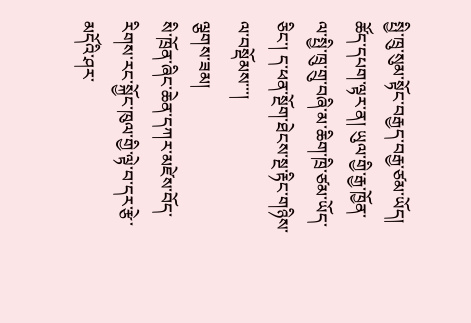སྤྱི་ཁྲུ་སུམ་སྟོང་བརྒྱད་བརྒྱ་ཙམ་ཡོད། ཚོད་དཔག་ལྟར་ན། ཡུལ་གྱི་རྒྱ་ཁྱོན་ལ་སྤྱི་ཁྲུ་གྲུ་བཞི་མ་ཆིག་ཁྲི་ཙམ་ཡོད་ཅིང་། ད་ཕན་སྔོག་ཐེངས་སྔ་རྟིང་གཉིས་ལ་བསྡོམས་་་།
ལྕགས་ཟམ།
སི་ཁྲོན་ཞིང་ཆེན་དཀར་མཛེས་བོད་རིགས་རང་སྐྱོང་ཁུལ་གྱི་ལྟེ་བ་དར་རྩེ་མདོའི་ཤར་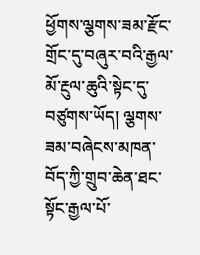ཕྱོགས་ལྕགས་ཟམ་རྫོང་གྲོང་དུ་བཞུར་བའི་རྒྱལ་མོ་རྔུལ་ཆུའི་སྟེང་དུ་བཙུགས་ཡོད། ལྕགས་ཟམ་བཞེངས་མཁན་བོད་ཀྱི་གྲུབ་ཆེན་ཐང་སྟོང་རྒྱལ་པོ་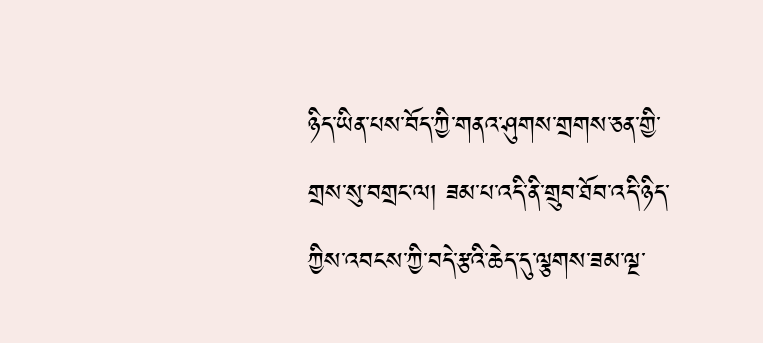ཉིད་ཡིན་པས་བོད་ཀྱི་གནའ་ཤུགས་གྲགས་ཅན་གྱི་གྲས་སུ་བགྲང་ལ། ཟམ་པ་འདི་ནི་གྲུབ་ཐོབ་འདི་ཉིད་ཀྱིས་འབངས་ཀྱི་བདེ་རྩའི་ཆེད་དུ་ལྕགས་ཟམ་ལྔ་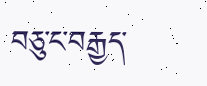བཅུ་ང་བརྒྱད་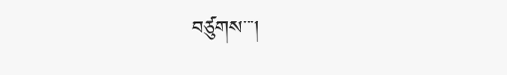བཙུགས་་་།